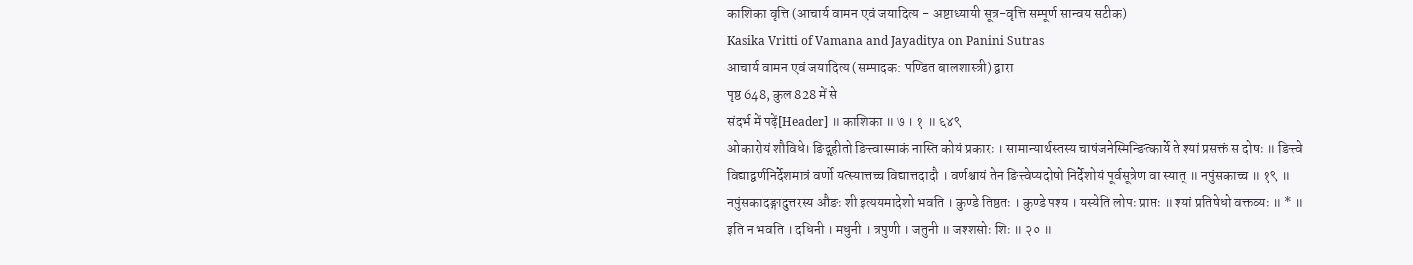काशिका वृत्ति (आचार्य वामन एवं जयादित्य - अष्टाध्यायी सूत्र-वृत्ति सम्पूर्ण सान्वय सटीक)
Kasika Vritti of Vamana and Jayaditya on Panini Sutras
आचार्य वामन एवं जयादित्य (सम्पादक: पण्डित बालशास्त्री) द्वारा
पृष्ठ 648, कुल 828 में से
संदर्भ में पढ़ें[Header] ॥ काशिका ॥ ७ । १ ॥ ६४९
ओकारोयं शौविधे। ङिद्गृहीतो ङित्त्वास्माकं नास्ति कोयं प्रकारः । सामान्यार्थस्तस्य चाषंजनेस्मिन्ङित्कार्ये ते श्यां प्रसक्तं स दोषः ॥ ङित्त्वे विद्याद्वर्णनिर्देशमात्रं वर्णो यत्स्यात्तच्च विद्यात्तदादौ । वर्णश्चायं तेन ङित्त्वेप्यदोषो निर्देशोयं पूर्वसूत्रेण वा स्यात् ॥ नपुंसकाच्च ॥ १९ ॥ नपुंसकादङ्गादुत्तरस्य औङः शी इत्ययमादेशो भवति । कुण्डे तिष्ठतः । कुण्डे पश्य । यस्येति लोपः प्राप्तः ॥ श्यां प्रतिषेधो वक्तव्यः ॥ * ॥ इति न भवति । दधिनी । मधुनी । त्रपुणी । जतुनी ॥ जश्शसोः शिः ॥ २० ॥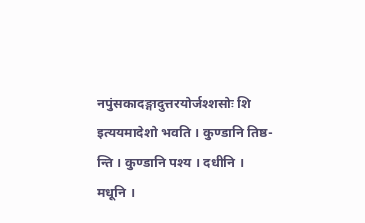नपुंसकादङ्गादुत्तरयोर्जश्शसोः शि इत्ययमादेशो भवति । कुण्डानि तिष्ठ- न्ति । कुण्डानि पश्य । दधीनि । मधूनि ।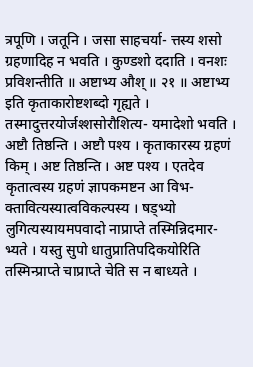त्रपूणि । जतूनि । जसा साहचर्या- त्तस्य शसो ग्रहणादिह न भवति । कुण्डशो ददाति । वनशः प्रविशन्तीति ॥ अष्टाभ्य औश् ॥ २१ ॥ अष्टाभ्य इति कृताकारोष्टशब्दो गृह्यते । तस्मादुत्तरयोर्जश्शसोरौशित्य- यमादेशो भवति । अष्टौ तिष्ठन्ति । अष्टौ पश्य । कृताकारस्य ग्रहणं किम् । अष्ट तिष्ठन्ति । अष्ट पश्य । एतदेव कृतात्वस्य ग्रहणं ज्ञापकमष्टन आ विभ- क्तावित्यस्यात्वविकल्पस्य । षड्भ्यो लुगित्यस्यायमपवादो नाप्राप्ते तस्मिन्निदमार- भ्यते । यस्तु सुपो धातुप्रातिपदिकयोरिति तस्मिन्प्राप्ते चाप्राप्ते चेति स न बाध्यते ।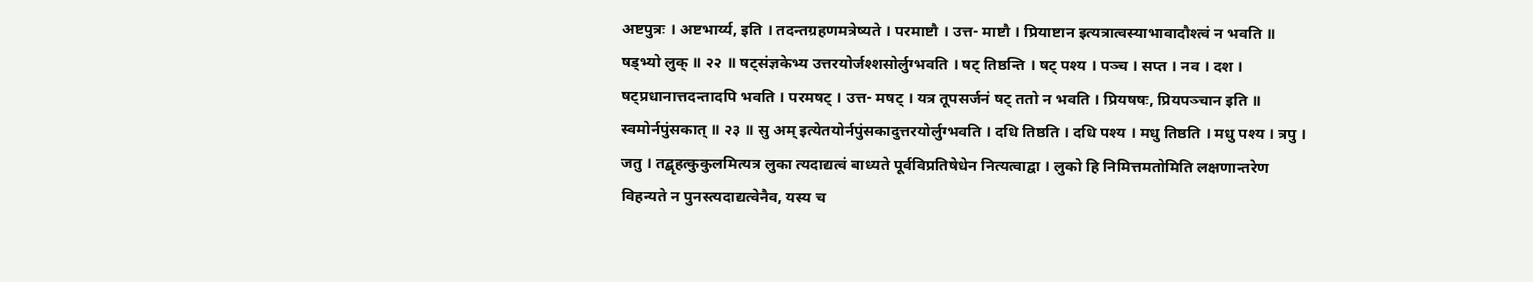अष्टपुत्रः । अष्टभार्य्य, इति । तदन्तग्रहणमत्रेष्यते । परमाष्टौ । उत्त- माष्टौ । प्रियाष्टान इत्यत्रात्वस्याभावादौश्त्वं न भवति ॥ षड्भ्यो लुक् ॥ २२ ॥ षट्संज्ञकेभ्य उत्तरयोर्जश्शसोर्लुग्भवति । षट् तिष्ठन्ति । षट् पश्य । पञ्च । सप्त । नव । दश । षट्प्रधानात्तदन्तादपि भवति । परमषट् । उत्त- मषट् । यत्र तूपसर्जनं षट् ततो न भवति । प्रियषषः, प्रियपञ्चान इति ॥ स्वमोर्नपुंसकात् ॥ २३ ॥ सु अम् इत्येतयोर्नपुंसकादुत्तरयोर्लुग्भवति । दधि तिष्ठति । दधि पश्य । मधु तिष्ठति । मधु पश्य । त्रपु । जतु । तद्बृहत्कुकुलमित्यत्र लुका त्यदाद्यत्वं बाध्यते पूर्वविप्रतिषेधेन नित्यत्वाद्वा । लुको हि निमित्तमतोमिति लक्षणान्तरेण विहन्यते न पुनस्त्यदाद्यत्वेनैव, यस्य च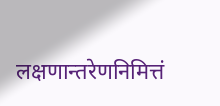लक्षणान्तरेणनिमित्तं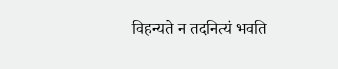विहन्यते न तदनित्यं भवति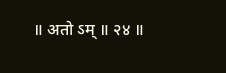॥ अतो ऽम् ॥ २४ ॥